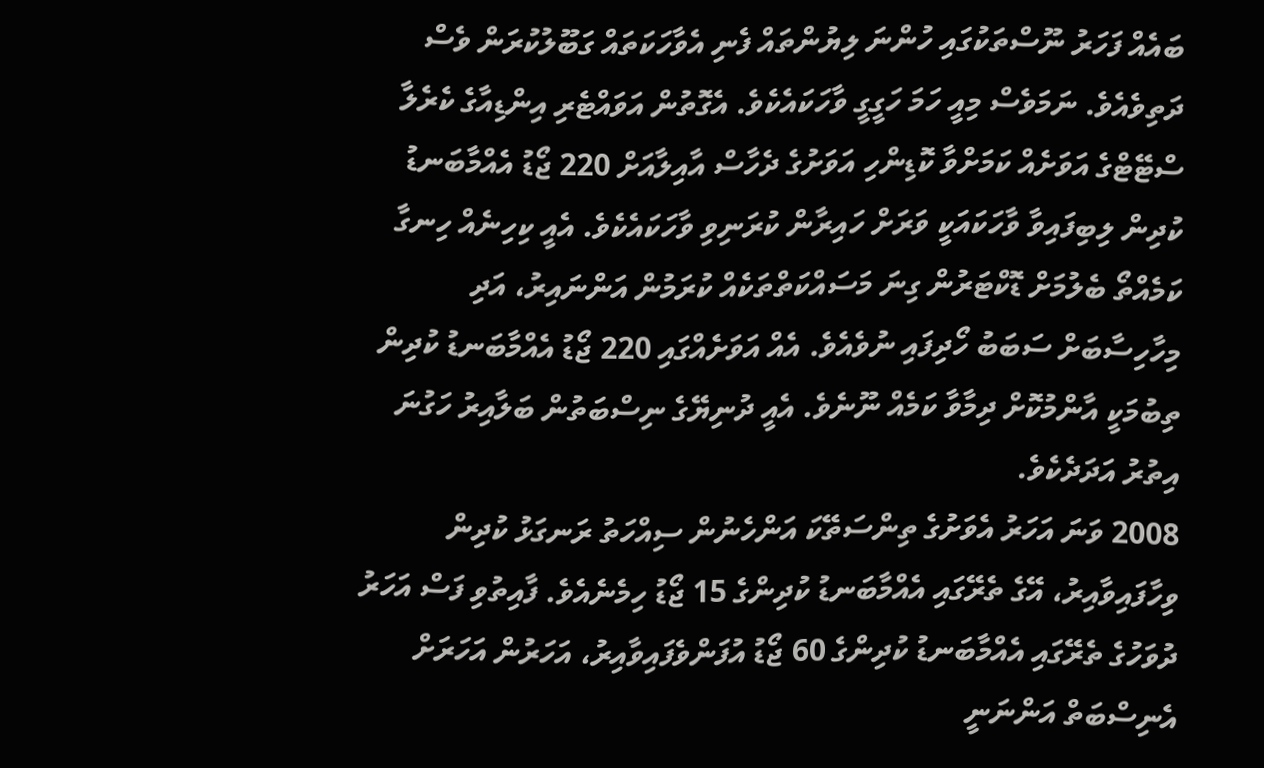ބައެއް ފަހަރު ނޫސްތަކުގައި ހުންނަ ލިޔުންތައް ފެނި އެވާހަކަތައް ގަބޫލުކުރަން ވެސް ދަތިވެއެވެ. ނަމަވެސް މިއީ ހަމަ ހަގީގީ ވާހަކައެކެވެ. އެގޮތުން އަވައްޓެރި އިންޑިއާގެ ކެރެލާ ސްޓޭޓްގެ އަވަށެއް ކަމަށްވާ ކޮޑިންހި އަވަށުގެ ދެހާސް އާއިލާއަށް 220 ޖޯޑު އެއްމާބަނޑު ކުދިން ލިބިފައިވާ ވާހަކައަކީ ވަރަށް ހައިރާން ކުރަނިވި ވާހަކައެކެވެ. އެއީ ކިހިނެއް ހިނގާ ކަމެއްތޯ ބެލުމަށް ޑޮކްޓަރުން ގިނަ މަސައްކަތްތަކެއް ކުރަމުން އަންނައިރު، އަދި މިހާހިސާބަށް ސަބަބު ހޯދިފައި ނުވެއެވެ. އެއް އަވަށެއްގައި 220 ޖޯޑު އެއްމާބަނޑު ކުދިން ތިބުމަކީ އާންމުކޮށް ދިމާވާ ކަމެއް ނޫނެވެ. އެއީ ދުނިޔޭގެ ނިސްބަތުން ބަލާއިރު ހަގުނަ އިތުރު އަދަދެކެވެ.
2008 ވަނަ އަހަރު އެވަށުގެ ތިންސަތޭކަ އަންހެނުން ސިއްހަތު ރަނގަޅު ކުދިން ވިހާފައިވާއިރު، އޭގެ ތެރޭގައި އެއްމާބަނޑު ކުދިންގެ 15 ޖޯޑު ހިމެނެއެވެ. ފާއިތުވި ފަސް އަހަރު ދުވަހުގެ ތެރޭގައި އެއްމާބަނޑު ކުދިންގެ 60 ޖޯޑު އުފަންވެފައިވާއިރު، އަހަރުން އަހަރަށް އެނިސްބަތް އަންނަނީ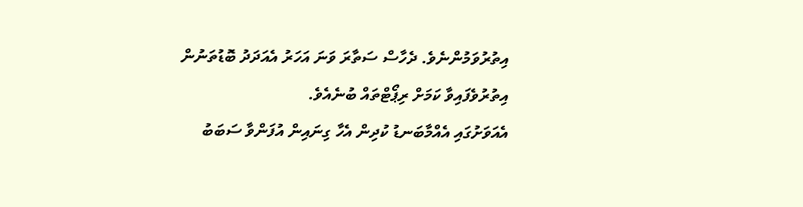އިތުރުވަމުންނެވެ. ދެހާސް ސަތާރަ ވަނަ އަހަރު އެއަދަދު ބޮޑުތަނުން އިތުރުވެފައިވާ ކަމަށް ރިޕޯޓްތައް ބުނެއެވެ.
އެއަވަށުގައި އެއްމާބަނޑު ކުދިން އެހާ ގިނައިން އުފަންވާ ސަބަބު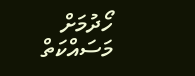ހޯދުމަށް މަސައްކަތް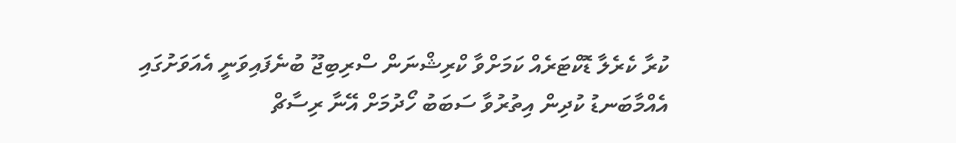ކުރާ ކެރެލާ ޑޮކްޓަރެއް ކަމަށްވާ ކްރިޝްނަން ސްރިބިޖޫ ބުނެފައިވަނީ އެއަވަށުގައި އެއްމާބަނޑު ކުދިން އިތުރުވާ ސަބަބު ހޯދުމަށް އޭނާ ރިސާޗް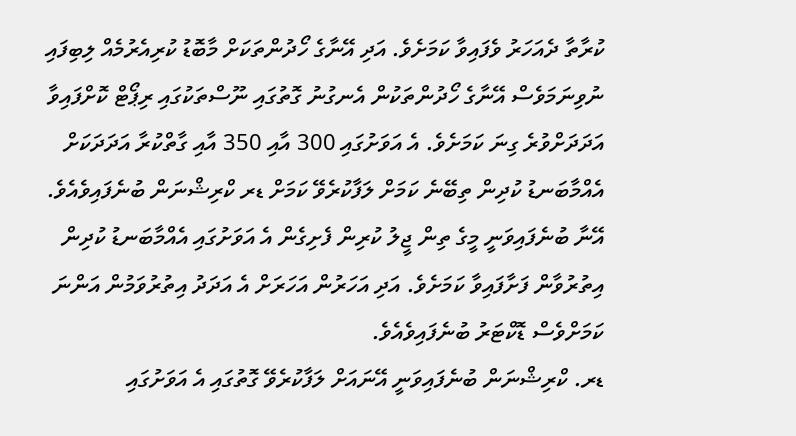ކުރާތާ ދެއަހަރު ވެފައިވާ ކަމަށެވެ. އަދި އޭނާގެ ހޯދުންތަކަށް މާބޮޑު ކުރިއެރުމެއް ލިބިފައި ނުވިނަމަވެސް އޭނާގެ ހޯދުންތަކުން އެނގުނު ގޮތުގައި ނޫސްތަކުގައި ރިޕޯޓް ކޮށްފައިވާ އަދަދަށްވުރެ ގިނަ ކަމަށެވެ. އެ އަވަށުގައި 300 އާއި 350 އާއި ގާތްކުރާ އަދަދަކަށް އެއްމާބަނޑު ކުދިން ތިބޭނެ ކަމަށް ލަފާކުރެވޭ ކަމަށް ޑރ ކްރިޝްނަން ބުނެފައިވެއެވެ.
އޭނާ ބުނެފައިވަނީ މީގެ ތިން ޖީލު ކުރިން ފެށިގެން އެ އަވަށުގައި އެއްމާބަނޑު ކުދިން އިތުރުވާން ފަށާފައިވާ ކަމަށެވެ. އަދި އަހަރުން އަހަރަށް އެ އަދަދު އިތުރުވަމުން އަންނަ ކަމަށްވެސް ޑޮކްޓަރު ބުނެފައިވެއެވެ.
ޑރ. ކްރިޝްނަން ބުނެފައިވަނީ އޭނައަށް ލަފާކުރެވޭ ގޮތުގައި އެ އަވަށުގައި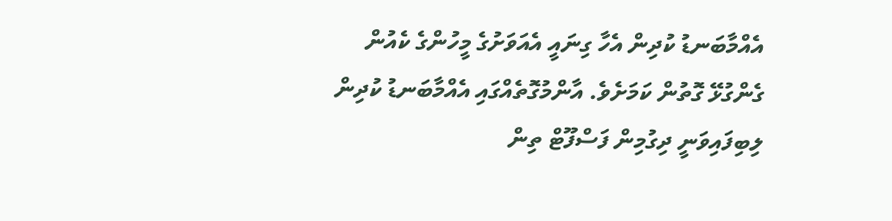އެއްމާބަނޑު ކުދިން އެހާ ގިނައީ އެއަވަށުގެ މީހުންގެ ކެއުން ގެންގުޅޭ ގޮތުން ކަމަށެވެ. އާންމުގޮތެއްގައި އެއްމާބަނޑު ކުދިން ލިބިފައިވަނީ ދިގުމިން ފަސްފޫޓް ތިން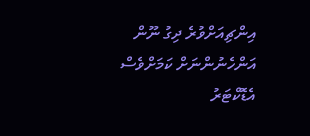އިންޗިއަށްވުރެ ދިގު ނޫން އަންހެނުންނަށް ކަމަށްވެސް އެޑޮކްޓަރު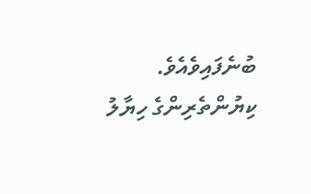ބުނެފައިވެއެވެ.
ކިޔުންތެރިންގެ ހިޔާލު